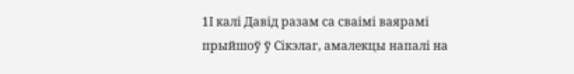1І калі Давід разам са сваімі ваярамі прыйшоў ў Сікэлаг, амалекцы напалі на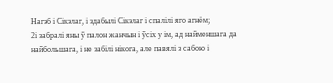Нагэб і Сікэлаг, і здабылі Сікэлаг і спалілі яго агнём;
2і забралі яны ў палон жанчын і ўсіх у ім, ад найменшага да найбольшага, і не забілі нікога, але павялі з сабою і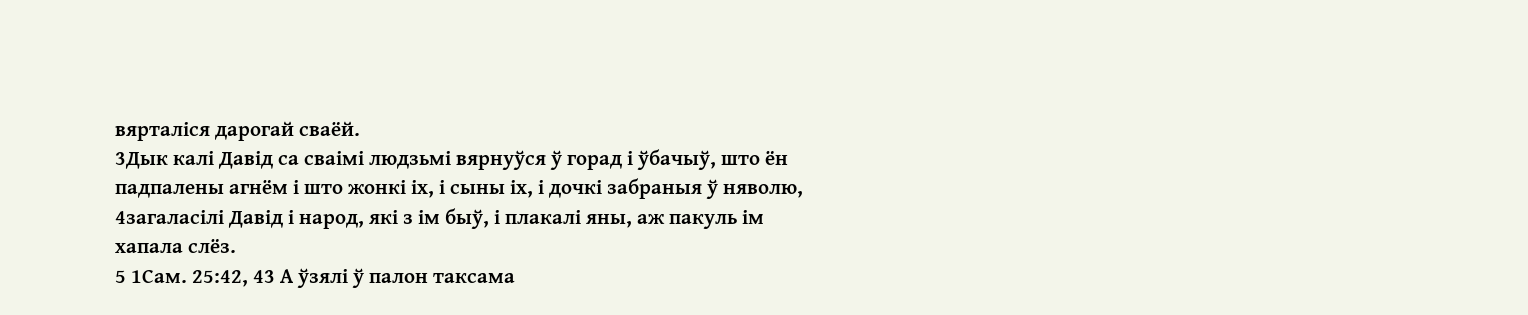вярталіся дарогай сваёй.
3Дык калі Давід са сваімі людзьмі вярнуўся ў горад і ўбачыў, што ён падпалены агнём і што жонкі іх, і сыны іх, і дочкі забраныя ў няволю,
4загаласілі Давід і народ, які з ім быў, і плакалі яны, аж пакуль ім хапала слёз.
5 1Сам. 25:42, 43 А ўзялі ў палон таксама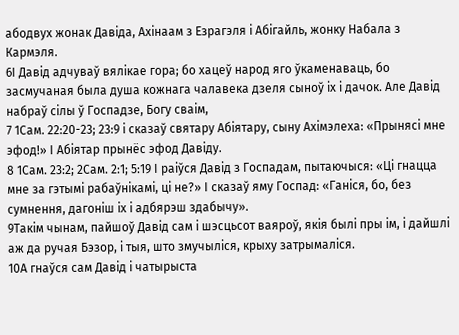абодвух жонак Давіда, Ахінаам з Езрагэля і Абігайль, жонку Набала з Кармэля.
6І Давід адчуваў вялікае гора; бо хацеў народ яго ўкаменаваць, бо засмучаная была душа кожнага чалавека дзеля сыноў іх і дачок. Але Давід набраў сілы ў Госпадзе, Богу сваім,
7 1Сам. 22:20-23; 23:9 і сказаў святару Абіятару, сыну Ахімэлеха: «Прынясі мне эфод!» І Абіятар прынёс эфод Давіду.
8 1Сам. 23:2; 2Сам. 2:1; 5:19 І раіўся Давід з Госпадам, пытаючыся: «Ці гнацца мне за гэтымі рабаўнікамі, ці не?» І сказаў яму Госпад: «Ганіся, бо, без сумнення, дагоніш іх і адбярэш здабычу».
9Такім чынам, пайшоў Давід сам і шэсцьсот ваяроў, якія былі пры ім, і дайшлі аж да ручая Бэзор, і тыя, што змучыліся, крыху затрымаліся.
10А гнаўся сам Давід і чатырыста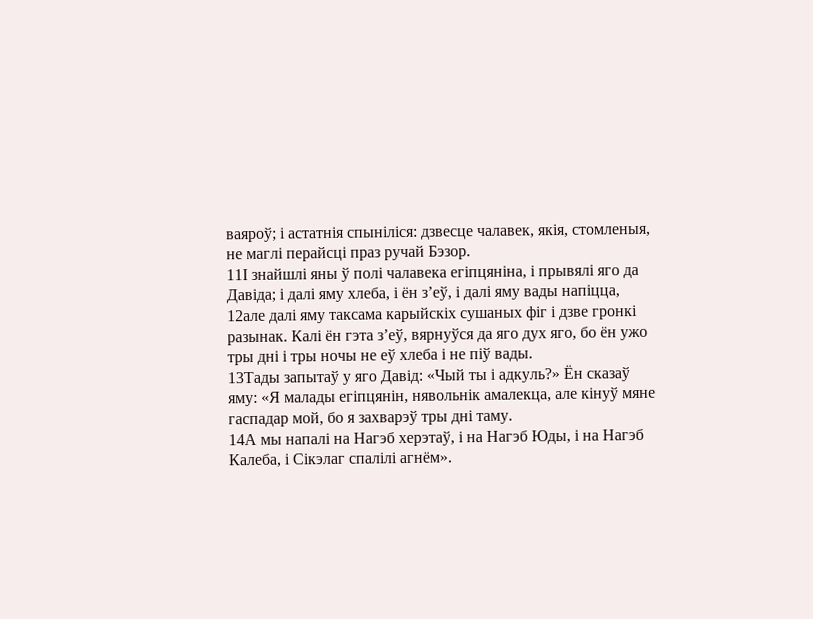ваяроў; і астатнія спыніліся: дзвесце чалавек, якія, стомленыя, не маглі перайсці праз ручай Бэзор.
11І знайшлі яны ў полі чалавека егіпцяніна, і прывялі яго да Давіда; і далі яму хлеба, і ён з’еў, і далі яму вады напіцца,
12але далі яму таксама карыйскіх сушаных фіг і дзве гронкі разынак. Калі ён гэта з’еў, вярнуўся да яго дух яго, бо ён ужо тры дні і тры ночы не еў хлеба і не піў вады.
13Тады запытаў у яго Давід: «Чый ты і адкуль?» Ён сказаў яму: «Я малады егіпцянін, нявольнік амалекца, але кінуў мяне гаспадар мой, бо я захварэў тры дні таму.
14А мы напалі на Нагэб херэтаў, і на Нагэб Юды, і на Нагэб Калеба, і Сікэлаг спалілі агнём».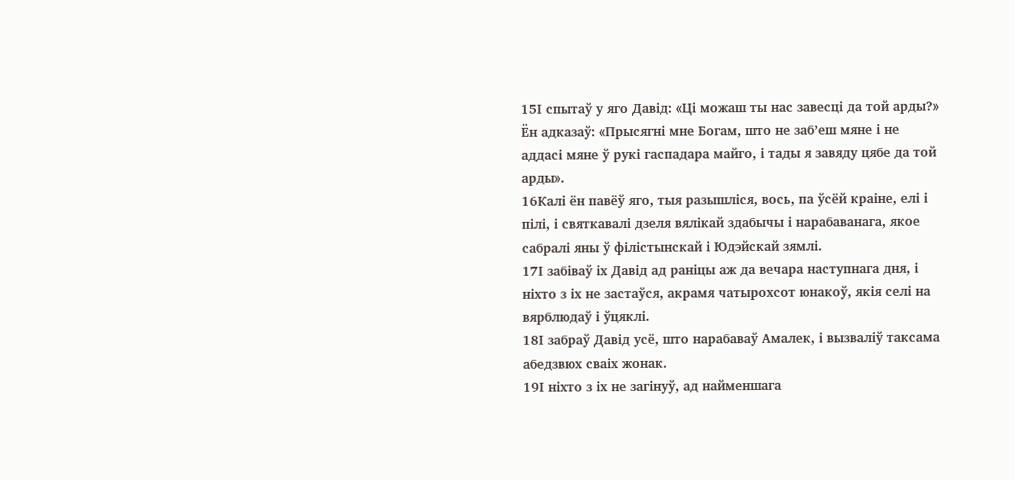15І спытаў у яго Давід: «Ці можаш ты нас завесці да той арды?» Ён адказаў: «Прысягні мне Богам, што не заб’еш мяне і не аддасі мяне ў рукі гаспадара майго, і тады я завяду цябе да той арды».
16Калі ён павёў яго, тыя разышліся, вось, па ўсёй краіне, елі і пілі, і святкавалі дзеля вялікай здабычы і нарабаванага, якое сабралі яны ў філістынскай і Юдэйскай зямлі.
17І забіваў іх Давід ад раніцы аж да вечара наступнага дня, і ніхто з іх не застаўся, акрамя чатырохсот юнакоў, якія селі на вярблюдаў і ўцяклі.
18І забраў Давід усё, што нарабаваў Амалек, і вызваліў таксама абедзвюх сваіх жонак.
19І ніхто з іх не загінуў, ад найменшага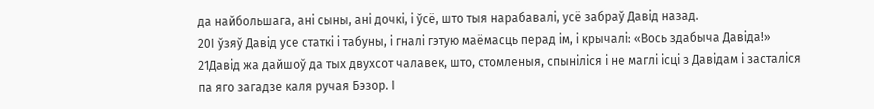да найбольшага, ані сыны, ані дочкі, і ўсё, што тыя нарабавалі, усё забраў Давід назад.
20І ўзяў Давід усе статкі і табуны, і гналі гэтую маёмасць перад ім, і крычалі: «Вось здабыча Давіда!»
21Давід жа дайшоў да тых двухсот чалавек, што, стомленыя, спыніліся і не маглі ісці з Давідам і засталіся па яго загадзе каля ручая Бэзор. І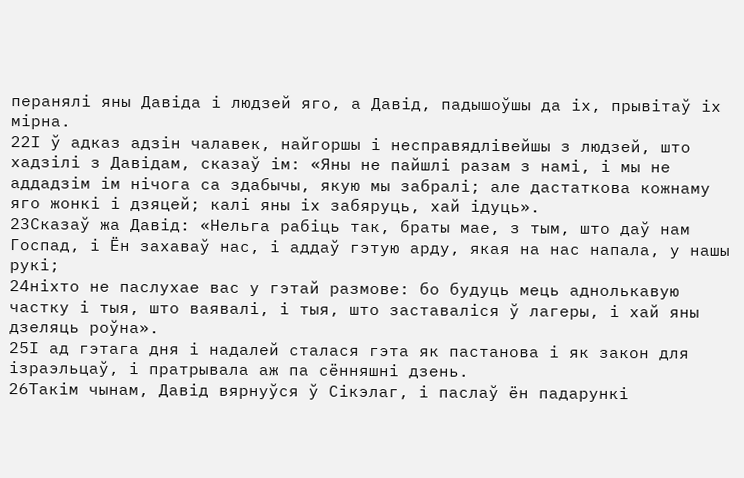перанялі яны Давіда і людзей яго, а Давід, падышоўшы да іх, прывітаў іх мірна.
22І ў адказ адзін чалавек, найгоршы і несправядлівейшы з людзей, што хадзілі з Давідам, сказаў ім: «Яны не пайшлі разам з намі, і мы не аддадзім ім нічога са здабычы, якую мы забралі; але дастаткова кожнаму яго жонкі і дзяцей; калі яны іх забяруць, хай ідуць».
23Сказаў жа Давід: «Нельга рабіць так, браты мае, з тым, што даў нам Госпад, і Ён захаваў нас, і аддаў гэтую арду, якая на нас напала, у нашы рукі;
24ніхто не паслухае вас у гэтай размове: бо будуць мець аднолькавую частку і тыя, што ваявалі, і тыя, што заставаліся ў лагеры, і хай яны дзеляць роўна».
25І ад гэтага дня і надалей сталася гэта як пастанова і як закон для ізраэльцаў, і пратрывала аж па сённяшні дзень.
26Такім чынам, Давід вярнуўся ў Сікэлаг, і паслаў ён падарункі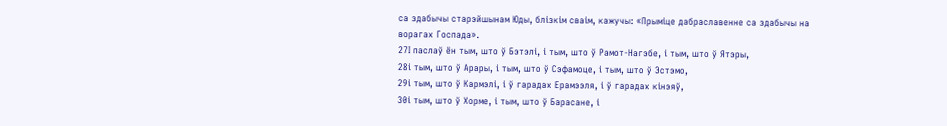са здабычы старэйшынам Юды, блізкім сваім, кажучы: «Прыміце дабраславенне са здабычы на ворагах Госпада».
27І паслаў ён тым, што ў Бэтэлі, і тым, што ў Рамот-Нагэбе, і тым, што ў Ятэры,
28і тым, што ў Арары, і тым, што ў Сэфамоце, і тым, што ў Эстэмо,
29і тым, што ў Кармэлі, і ў гарадах Ерамээля, і ў гарадах кінэяў,
30і тым, што ў Хорме, і тым, што ў Барасане, і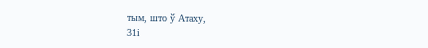тым, што ў Атаху,
31і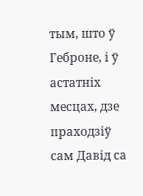тым, што ў Геброне, і ў астатніх месцах, дзе праходзіў сам Давід са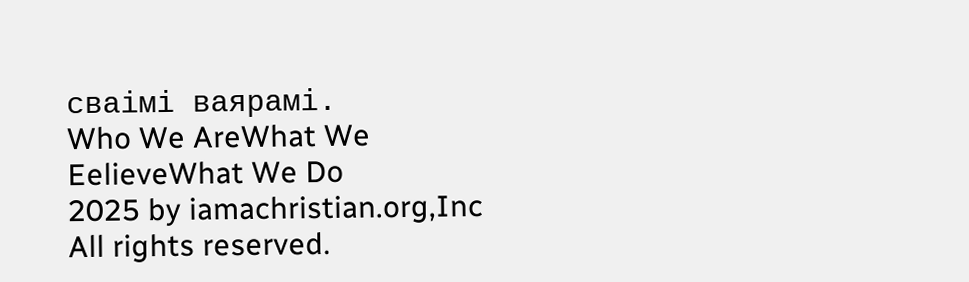сваімі ваярамі.
Who We AreWhat We EelieveWhat We Do
2025 by iamachristian.org,Inc All rights reserved.